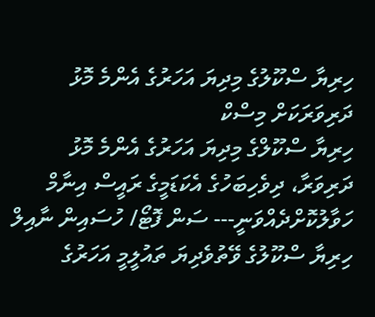ހިރިޔާ ސްކޫލުގެ މިދިޔަ އަހަރުގެ އެންމެ މޮޅު ދަރިވަރަކަށް މިސްކް
ހިރިޔާ ސްކޫލްގެ މިދިޔަ އަހަރުގެ އެންމެ މޮޅު ދަރިވަރާ، ދިވެހިބަހުގެ އެކަޑަމީގެ ރައީސް އިނާމް ހަވާލުކޮށްދެއްވަނީ--- ސަން ފޮޓޯ/ ހުސައިން ނާއިލް
ހިރިޔާ ސްކޫލުގެ ވޭތުވެދިޔަ ތައުލީމީ އަހަރުގެ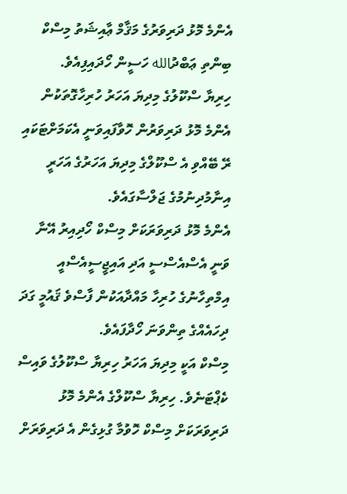އެންމެ މޮޅު ދަރިވަރުގެ މަޤާމް ޢާއިޝަތު މިސްކް ބިންތި ޢަބްދުالله ހަސީން ހޯދައިފިއެވެ.
ހިރިޔާ ސްކޫލުގެ މިދިޔަ އަހަރު ހުރިހާގޮތަކުން އެންމެ މޮޅު ދަރިވަރުން ހޮވާފައިވަނީ އެކަމަށްޓަކައި ރޭ ބޭއްވި އެ ސްކޫލްގެ މިދިޔަ އަހަރުގެ އަހަރީ އިނާމުދިނުމުގެ ޖަލްސާގައެވެ.
އެންމެ މޮޅު ދަރިވަރަކަށް މިސްކް ހޯދިއިރު އޭނާ ވަނީ އެސްއެސްސީ އަދި އައިޖީސީއެސްއީ އިމްތިހާނުގެ ހުރިހާ މައްދާއަކުން ފާސްވެ ޤައުމީ ގަދަ ދިހައެއްގެ ތިންވަނަ ހޯދާފައެވެ.
މިސްކް އަކީ މިދިޔަ އަހަރު ހިރިޔާ ސްކޫލުގެ ވައިސް ކެޕްޓަނެވެ. ހިރިޔާ ސްކޫލްގެ އެންމެ މޮޅު ދަރިވަރަކަށް މިސްކް ހޮވުމާ ގުޅިގެން އެ ދަރިވަރަށް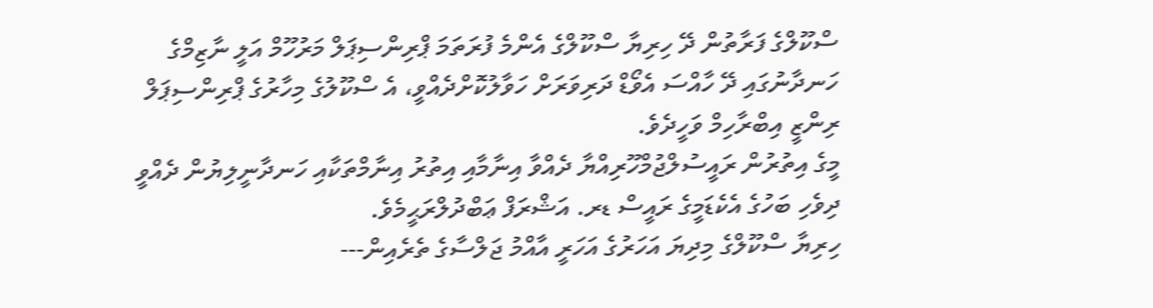ސްކޫލްގެ ފަރާތުން ދޭ ހިރިޔާ ސްކޫލްގެ އެންމެ ފުރަތަމަ ޕްރިންސިޕަލް މަރުހޫމް އަލީ ނާޒިމްގެ ހަނދާނުގައި ދޭ ހާއްސަ އެވޯޑް ދަރިވަރަށް ހަވާލުކޮށްދެއްވީ، އެ ސްކޫލުގެ މިހާރުގެ ޕްރިންސިޕަލް ރިންޒީ އިބްރާހިމް ވަހީދެވެ.
މީގެ އިތުރުން ރައީސުލްޖުމްހޫރިއްޔާ ދެއްވާ އިނާމާއި އިތުރު އިނާމްތަކާއި ހަނދާނީލިޔުން ދެއްވީ ދިވެހި ބަހުގެ އެކެޑަމީގެ ރައީސް ޑރ. އަޝްރަފް ޢަބްދުލްރަޙީމެވެ.
ހިރިޔާ ސްކޫލްގެ މިދިޔަ އަހަރުގެ އަހަރީ އާއްމު ޖަލްސާގެ ތެރެއިން---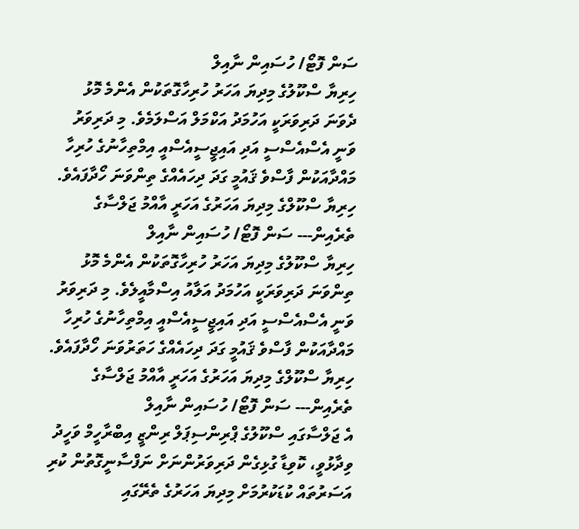ސަން ފޮޓޯ/ ހުސައިން ނާއިލް
ހިރިޔާ ސްކޫލުގެ މިދިޔަ އަހަރު ހުރިހާގޮތަކުން އެންމެ މޮޅު ދެވަނަ ދަރިވަރަކީ އަހުމަދު އަކްމަލް އަސްލަމެވެ. މި ދަރިވަރު ވަނީ އެސްއެސްސީ އަދި އައިޖީސީއެސްއީ އިމްތިހާނުގެ ހުރިހާ މައްދާއަކުން ފާސްވެ ޤައުމީ ގަދަ ދިހައެއްގެ ތިންވަނަ ހޯދާފައެވެ.
ހިރިޔާ ސްކޫލްގެ މިދިޔަ އަހަރުގެ އަހަރީ އާއްމު ޖަލްސާގެ ތެރެއިން--- ސަން ފޮޓޯ/ ހުސައިން ނާއިލް
ހިރިޔާ ސްކޫލުގެ މިދިޔަ އަހަރު ހުރިހާގޮތަކުން އެންމެ މޮޅު ތިންވަނަ ދަރިވަރަކީ އަހުމަދު އަލާއު އިސްމާއީލެވެ. މި ދަރިވަރު ވަނީ އެސްއެސްސީ އަދި އައިޖީސީއެސްއީ އިމްތިހާނުގެ ހުރިހާ މައްދާއަކުން ފާސްވެ ޤައުމީ ގަދަ ދިހައެއްގެ ހަތަރުވަނަ ހޯދާފައެވެ.
ހިރިޔާ ސްކޫލްގެ މިދިޔަ އަހަރުގެ އަހަރީ އާއްމު ޖަލްސާގެ ތެރެއިން--- ސަން ފޮޓޯ/ ހުސައިން ނާއިލް
އެ ޖަލްސާގައި ސްކޫލުގެ ޕްރިންސިޕަލް ރިންޒީ އިބްރާހީމް ވަހީދު ވިދާޅުވީ، ކޮވިޑާ ގުޅިގެން ދަރިވަރުންނަށް ނަފްސާނީގޮތުން ކުރި އަސަރުތައް ކުޑަކުރުމަށް މިދިޔަ އަހަރުގެ ތެރޭގައި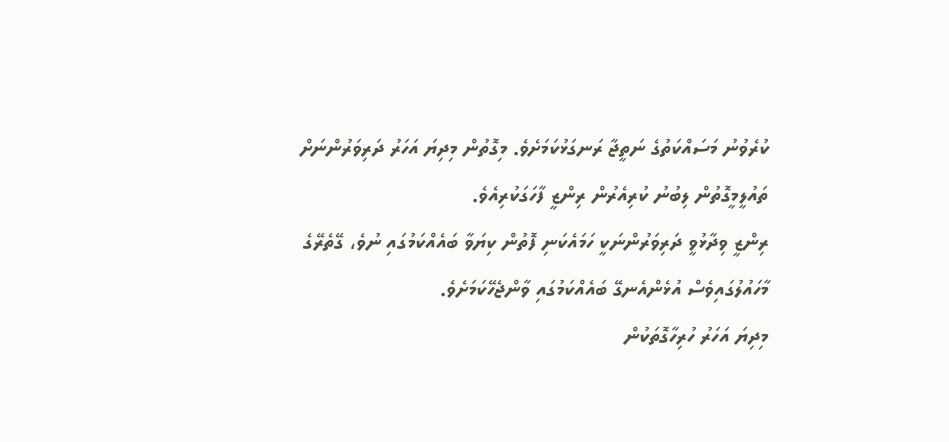ކުރެވުނު މަސައްކަތުގެ ނަތީޖާ ރަނގަޅުކަމަށެވެ. މިގޮތުން މިދިޔަ އަހަރު ދަރިވަރުންނަށް ތައުލީމީގޮތުން ލިބުނު ކުރިއެރުން ރިންޒީ ފާހަގަކުރިއެވެ.
ރިންޒީ ވިދާޅުވީ ދަރިވަރުންނަކީ ހަމައެކަނި ފޮތުން ކިޔަވާ ބައެއްކަމުގައި ނުވެ، ގޭތެރޭގެ މާހައުލުގައިވެސް އުޅެންއެނގޭ ބައެއްކަމުގައި ވާންޖެހޭކަމަށެވެ.
މިދިޔަ އަހަރު ހުރިހާގޮތަކުން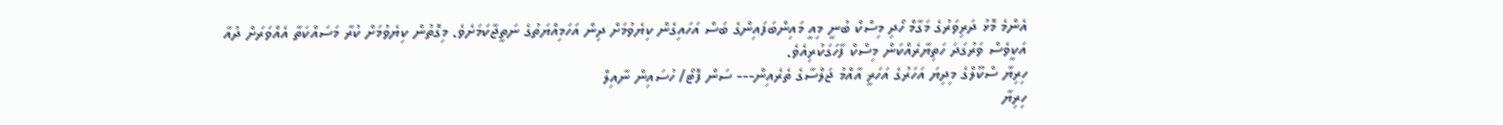އެންމެ މޮޅު ދަރިވަރުގެ މަގާމް ހޯދި މިސްކް ބުނީ މިއީ މައިންބަފައިންގެ ބަސް އަހައިގެން ކިޔެވުމަށް ދިން އަހަމިއްޔަތުގެ ނަތީޖާކަމަށެވެ. މިގޮތުން ކިޔެވުމަށް ކުރާ މަސައްކަތާ އެއްވަރަށް ދުއާ އަކީވެސް ވަރުގަދަ ހަތިޔާރެއްކަން މިސްކް ފާހަގަކުރިއެވެ.
ހިރިޔާ ސްކޫލްގެ މިދިޔަ އަހަރުގެ އަހަރީ އާއްމު ޖަލްސާގެ ތެރެއިން--- ސަން ފޮޓޯ/ ހުސައިން ނާއިލް
ހިރިޔާ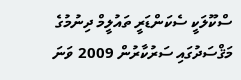ސްކޫލަކީ ސެކަންޑަރީ ތައުލީމް ދިނުމުގެ މަޤްސަދުގައި ސަރުކާރުން 2009 ވަނަ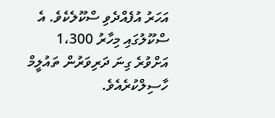އަހަރު އުފެއްދެވި ސްކޫލެކެވެ. އެ ސްކޫލުގައި މިހާރު 1،300 އަށްވުރެ ގިނަ ދަރިވަރުން ތައުލީމް ހާސިލްކުރެއެވެ.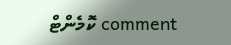comment ކޮމެންޓް